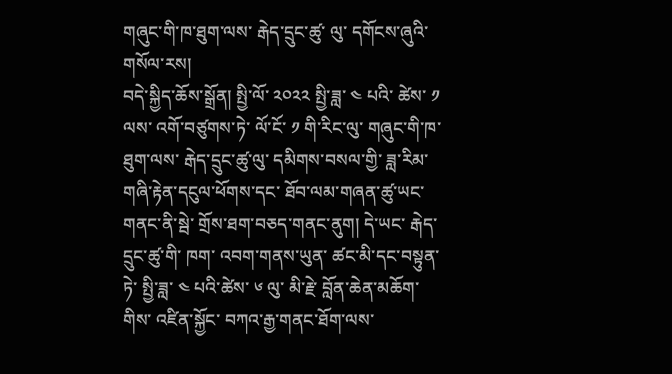གཞུང་གི་ཁ་ཐུག་ལས་ རྒེད་དྲུང་ཚུ་ ལུ་ དགོངས་ཞུའི་གསོལ་རས།
བདེ་སྐྱིད་ཆོས་སྒྲོན། སྤྱི་ལོ་ ༢༠༢༢ སྤྱི་ཟླ་ ༤ པའི་ ཚེས་ ༡ ལས་ འགོ་བཙུགས་ཏེ་ ལོ་ངོ་ ༡ གི་རིང་ལུ་ གཞུང་གི་ཁ་ཐུག་ལས་ རྒེད་དྲུང་ཚུ་ལུ་ དམིགས་བསལ་གྱི་ ཟླ་རིམ་གཞི་རྟེན་དངུལ་ཕོགས་དང་ ཐོབ་ལམ་གཞན་ཚུ་ཡང་ གནང་ནི་སྦེ་ གྲོས་ཐག་བཅད་གནང་ནུག། དེ་ཡང་ རྒེད་དྲུང་ཚུ་གི་ ཁག་ འབག་གནས་ཡུན་ ཚང་མི་དང་བསྟུན་ ཏེ་ སྤྱི་ཟླ་ ༤ པའི་ཚེས་ ༦ ལུ་ མི་རྗེ་ བློན་ཆེན་མཆོག་གིས་ འཛིན་སྐྱོང་ བཀའ་རྒྱ་གནང་ཐོག་ལས་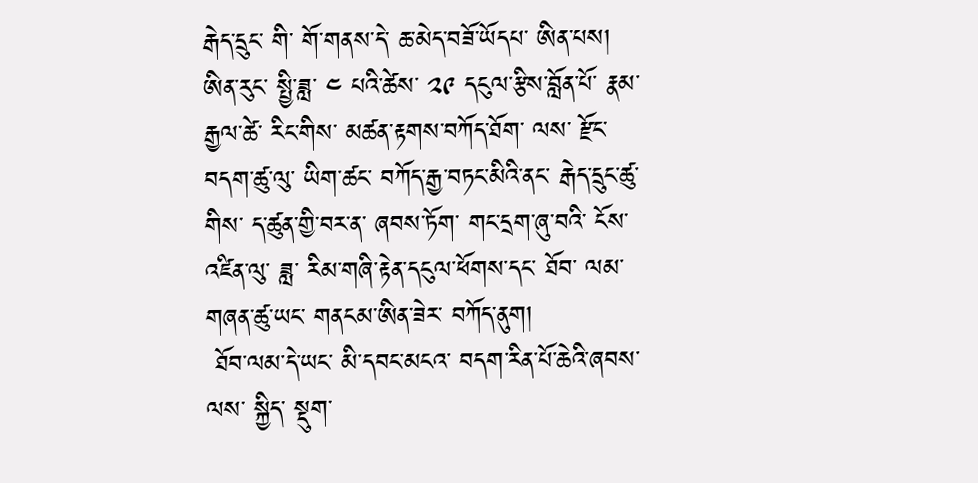རྒེད་དྲུང་ གི་ གོ་གནས་དེ་ ཆ་མེད་བཟོ་ཡོདཔ་ ཨིན་པས། ཨིན་རུང་ སྤྱི་ཟླ་ ༤ པའི་ཚེས་ ༢༩ དངུལ་རྩིས་བློན་པོ་ རྣམ་རྒྱལ་ཚེ་ རིང་གིས་ མཚན་རྟགས་བཀོད་ཐོག་ ལས་ རྫོང་བདག་ཚུ་ལུ་ ཡིག་ཚང་ བཀོད་རྒྱ་བཏང་མིའི་ནང་ རྒེད་དྲུང་ཚུ་ གིས་ ད་ཚུན་གྱི་བར་ན་ ཞབས་ཏོག་ གང་དྲག་ཞུ་བའི་ ངོས་འཛིན་ལུ་ ཟླ་ རིམ་གཞི་རྟེན་དངུལ་ཕོགས་དང་ ཐོབ་ ལམ་གཞན་ཚུ་ཡང་ གནངམ་ཨིན་ཟེར་ བཀོད་ནུག།
 ཐོབ་ལམ་དེ་ཡང་ མི་དབང་མངའ་ བདག་རིན་པོ་ཆེའི་ཞབས་ལས་ སྐྱིད་ སྡུག་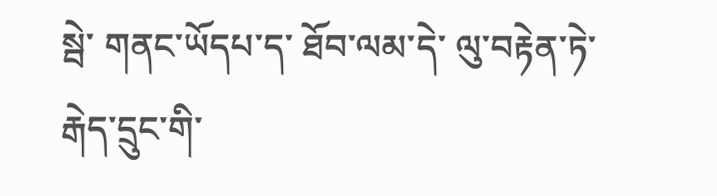སྦེ་ གནང་ཡོདཔ་ད་ ཐོབ་ལམ་དེ་ ལུ་བརྟེན་ཏེ་ རྒེད་དྲུང་གི་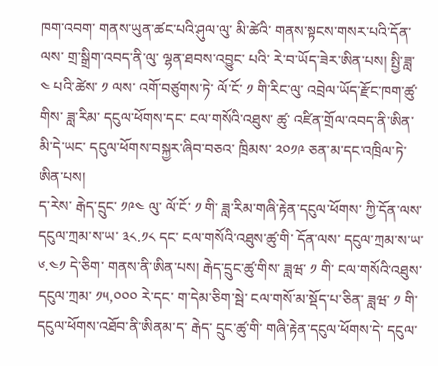ཁག་འབག་ གནས་ཡུན་ཚང་པའི་ཤུལ་ལུ་ མི་ཚེའི་ གནས་སྟངས་གསར་པའི་དོན་ལས་ གྲ་སྒྲིག་འབད་ནི་ལུ་ ལྷན་ཐབས་འབྱུང་ པའི་ རེ་བ་ཡོད་ཟེར་ཨིན་པས། སྤྱི་ཟླ་ ༤ པའི་ཚེས་ ༡ ལས་ འགོ་བཙུགས་ཏེ་ ལོ་ངོ་ ༡ གི་རིང་ལུ་ འབྲེལ་ཡོད་རྫོང་ཁག་ཚུ་གིས་ ཟླ་རིམ་ དངུལ་ཕོགས་དང་ ངལ་གསོའི་འཐུས་ ཚུ་ འཛིན་གྲོལ་འབད་ནི་ཨིན་མི་དེ་ཡང་ དངུལ་ཕོགས་བསྐྱར་ཞིབ་བཅའ་ ཁྲིམས་ ༢༠༡༩ ཅན་མ་དང་འཁྲིལ་ཏེ་ ཨིན་པས།
ད་རེས་ རྒེད་དྲུང་ ༡༩༤ ལུ་ ལོ་ངོ་ ༡ གི་ ཟླ་རིམ་གཞི་རྟེན་དངུལ་ཕོགས་ ཀྱི་དོན་ལས་ དངུལ་ཀྲམ་ས་ཡ་ ༣༨.༡༨ དང་ ངལ་གསོའི་འཐུས་ཚུ་གི་ དོན་ལས་ དངུལ་ཀྲམ་ས་ཡ་ ༦.༤༡ དེ་ཅིག་ གནས་ནི་ཨིན་པས། རྒེད་དྲུང་ཚུ་གིས་ ཟླཝ་ ༡ གི་ ངལ་གསོའི་འཐུས་ དངུལ་ཀྲམ་ ༡༥,༠༠༠ རེ་དང་ ག་དེམ་ཅིག་སྦེ་ ངལ་གསོ་མ་སྡོད་པ་ཅིན་ ཟླཝ་ ༡ གི་ དངུལ་ཕོགས་འཐོབ་ནི་ཨིནམ་ད་ རྒེད་ དྲུང་ཚུ་གི་ གཞི་རྟེན་དངུལ་ཕོགས་དེ་ དངུལ་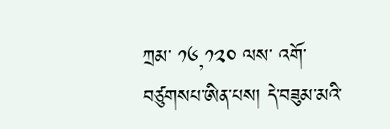ཀྲམ་ ༡༦,༡༢༠ ལས་ འགོ་ བཙུགསཔ་ཨིན་པས། དེ་བཟུམ་མའི་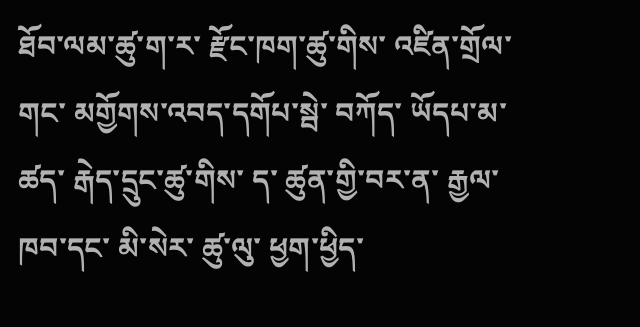ཐོབ་ལམ་ཚུ་ག་ར་ རྫོང་ཁག་ཚུ་གིས་ འཛིན་གྲོལ་གང་ མགྱོགས་འབད་དགོཔ་སྦེ་ བཀོད་ ཡོདཔ་མ་ཚད་ རྒེད་དྲུང་ཚུ་གིས་ ད་ ཚུན་གྱི་བར་ན་ རྒྱལ་ཁབ་དང་ མི་སེར་ ཚུ་ལུ་ ཕྱག་ཕྱིད་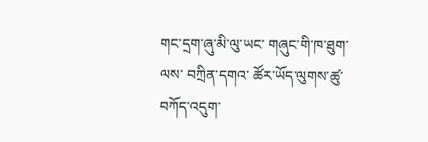གང་དྲག་ཞུ་མི་ལུ་ཡང་ གཞུང་གི་ཁ་ཐུག་ལས་ བཀྲིན་དགའ་ ཚོར་ཡོད་ལུགས་ཚུ་ བཀོད་འདུག་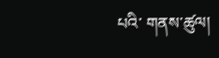པའི་ གནས་ཚུལ།